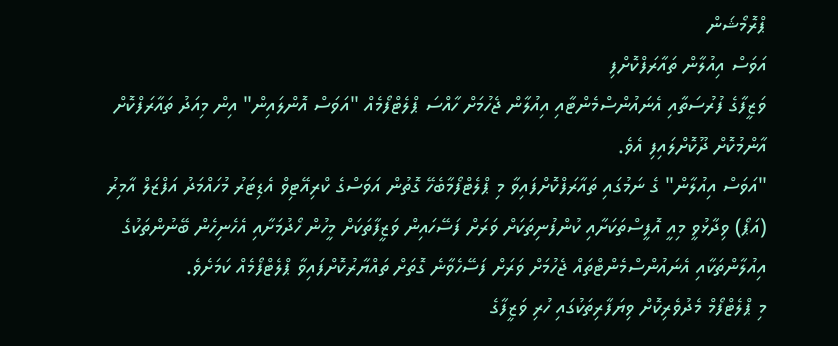ޕްރޮމޯޝަން
އަވަސް އިއުލާން ތައާރަފްކޮށްފި
ވަޒީފާގެ ފުރުސަތާއި އެނައުންސްމެންޓާއި އިއުލާން ޖެހުމަށް ހާއްސަ ޕްލެޓްފޯމެއް "އަވަސް އޮންލައިން" އިން މިއަދު ތައާރަފްކޮށް އާންމުކޮށް ދޫކޮށްލައިފި އެވެ.
"އަވަސް އިއުލާން" ގެ ނަމުގައި ތައާރަފްކޮށްފައިވާ މި ޕްލެޓްފޯމާބެހޭ ގޮތުން އަވަސްގެ ކްރިއޭޓިވް އެޑިޓަރު މުހައްމަދު އަފްޒަލް އާމިރު (އަޕޯ) ވިދާޅުވީ މިއީ އޮފީސްތަކަށާއި ކުންފުނިތަކަށް ވަރަށް ފަސޭހައިން ވަޒީފާތަކަށް މީހުން ހޯދުމަށާއި އެހެނިހެން ބޭނުންތަކުގެ އިއުލާންތަކާއި އެނައުންސްމެންޓްތައް ޖެހުމަށް ވަރަށް ފަސޭހެވާނެ ގޮތަށް ތައްޔާރުކޮށްފައިވާ ޕްލެޓްފޯމެއް ކަމަށެވެ.
މި ޕްލެޓްފޯމް މެދުވެރިކޮށް ވިޔަފާރިތަކުގައި ހުރި ވަޒީފާގެ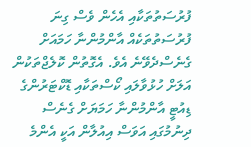ފުރުސަތުތަކާއި އެހެން ވެސް ގިނަ ފުރުސަތުތަކެއް އާންމުންނާ ހަމައަށް ގެނެސްދެވޭނެ އެވެ. އެގޮތުން ކޮލެޖްތަކުން އަލަށް ހުޅުވާލައި ކޯސްތަކާއި ޑޮކްޓަރުންގެ ޑިއުޓީ އާންމުންނާ ހަމަޔަށް ގެނެސް ދިނުމުގައި އަވަސް އިއުލާން އަކީ އެންމެ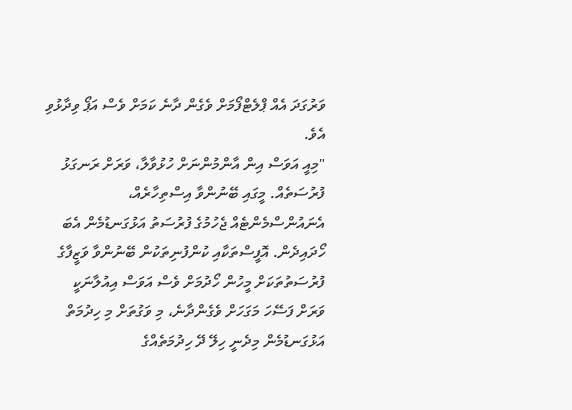ވަރުގަދަ އެއް ޕްލެޓްފޯމަށް ވެގެން ދާނެ ކަމަށް ވެސް އަޕޯ ވިދާޅުވި އެވެ.
"މިއީ އަވަސް އިން އާންމުންނަށް ހުޅުވާލާ، ވަރަށް ރަނގަޅު ފުރުސަތެއް. މީގައި ބޭނުންވާ އިސްތިހާރެއް، އެނައުންސްމެންޓެއް ޖެހުމުގެ ފުރުސަތު އަޅުގަނޑުމެން އެބަ ހޯދައިދެން. އޮފީސްތަކާއި ކުންފުނިތަކުން ބޭނުންވާ ވަޒީފާގެ ފުރުސަތުތަކަށް މީހުން ހޯދުމަށް ވެސް އަވަސް އިއުލާނަކީ ވަރަށް ފަސޭހަ މަގަހަށް ވެގެންދާނެ، މި ވަގުތަށް މި ހިދުމަތް އަޅުގަނޑުމެން މިދެނީ ހިލޭ ދޭ ހިދުމަތެއްގެ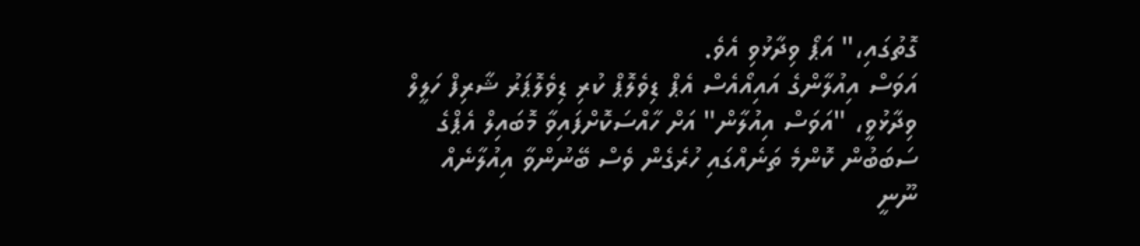ގޮތުގައި،" އަޕޯ ވިދާޅުވި އެވެ.
އަވަސް އިއުލާންގެ އައިއޯއެސް އެޕް ޑިވެލޮޕް ކުރި ޑިވެލޮޕަރު ޝާރިފް ހަލީލް ވިދާޅުވީ، "އަވަސް އިއުލާން" އަށް ހާއްސަކޮށްފައިވާ މޮބައިލް އެޕްގެ ސަބަބުން ކޮންމެ ތަނެއްގައި ހުރެގެން ވެސް ބޭނުންވާ އިއުލާނެއް ނޫނީ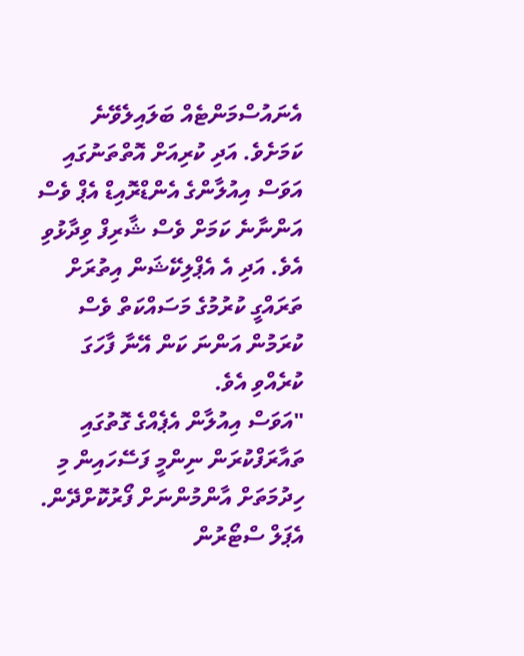އެނައުސްމަންޓެއް ބަލައިލެވޭނެ ކަމަށެވެ. އަދި ކުރިއަށް އޮތްތަނުގައި އަވަސް އިއުލާންގެ އެންޑްރޮއިޑް އެޕް ވެސް އަންނާނެ ކަމަށް ވެސް ޝާރިފް ވިދާޅުވި އެވެ. އަދި އެ އެޕްލިކޭޝަން އިތުރަށް ތަރައްގީ ކުރުމުގެ މަސައްކަތް ވެސް ކުރަމުން އަންނަ ކަން އޭނާ ފާހަގަ ކުރެއްވި އެވެ.
"އަވަސް އިއުލާން އެޕެއްގެ ގޮތުގައި ތައާރަފްކުރަން ނިންމީ ފަސޭހައިން މި ހިދުމަތަށް އާންމުންނަށް ފޯރުކޮށްދޭން. އެޕަލް ސްޓޯރުން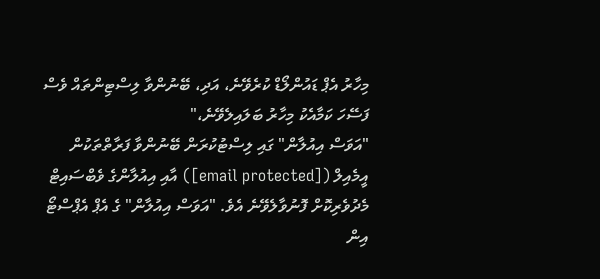މިހާރު އެޕް ޑައުންލޯޑް ކުރެވޭނެ، އަދި، ބޭނުންވާ ލިސްޓިންތައް ވެސް ފަސޭހަ ކަމާއެކު މިހާރު ބަލައިލެވޭނެ،"
"އަވަސް އިއުލާން" ގައި ލިސްޓުކުރަން ބޭނުންވާ ފަރާތްތަކުން އީމެއިލް ([email protected]) އާއި އިއުލާންގެ ވެބްސައިޓް މެދުވެރިކޮށް ފޮނުވާލެވޭނެ އެވެ. "އަވަސް އިއުލާން" ގެ އެޕް އެޕްސްޓޯ އިން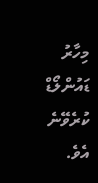މިހާރު ޑައުންލޯޑް ކުރެވޭނެ އެވެ.